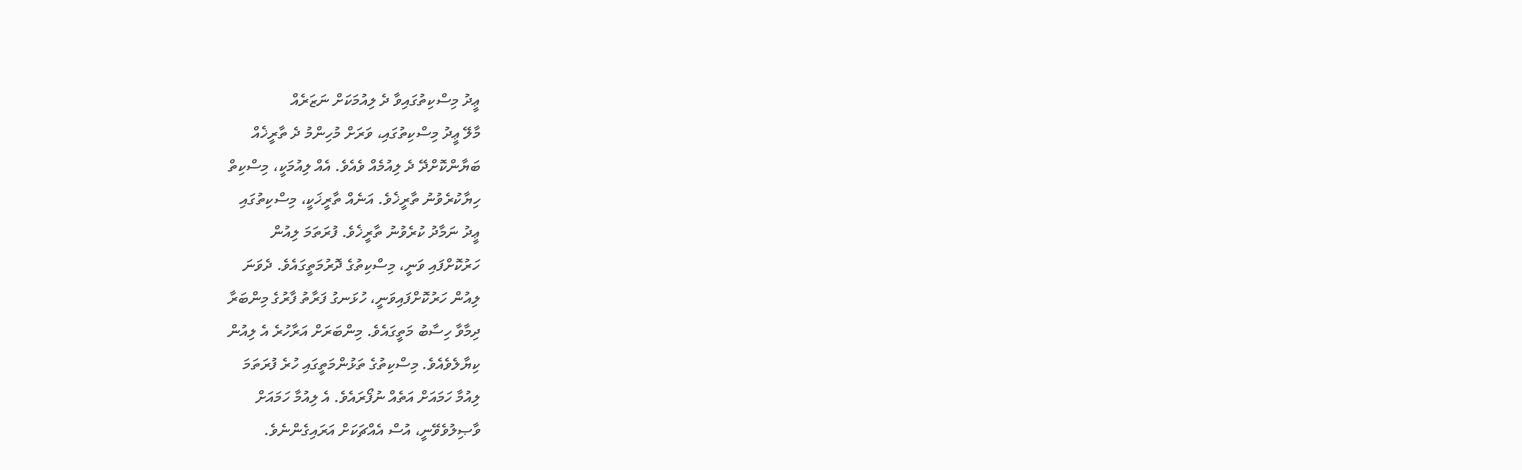ޢީދު މިސްކިތުގައިވާ ދެ ލިއުމަކަށް ނަޒަރެއް
މާލޭ ޢީދު މިސްކިތުގައި، ވަރަށް މުހިންމު ދެ ތާރީޚެއް
ބަޔާންކޮށްދޭ ދެ ލިއުމެއް ވެއެވެ. އެއް ލިއުމަކީ، މިސްކިތް
ހިޔާކުރެވުނު ތާރީޚެވެ. އަނެއް ތާރީޚަކީ، މިސްކިތުގައި
ޢީދު ނަމާދު ކުރެވުނު ތާރީޚެވެ. ފުރަތަމަ ލިއުން
ހަރުކޮށްފައި ވަނީ، މިސްކިތުގެ ދޮރުމަތީގައެވެ. ދެވަނަ
ލިއުން ހަރުކޮށްފައިވަނީ، ހުޅަނގު ފަރާތު ފާރުގެ މިންބަރާ
ދިމާވާ ހިސާބު މަތީގައެވެ. މިންބަރަށް އަރާހުރެ އެ ލިއުން
ކިޔާލެވެއެވެ. މިސްކިތުގެ ތަޅުންމަތީގައި ހުރެ ފުރަތަމަ
ލިއުމާ ހަމައަށް އަތެއް ނުފޯރައެވެ. އެ ލިއުމާ ހަމައަށް
ވާޞިލުވެވޭނީ، އުސް އެއްޗަކަށް އަރައިގެންނެވެ.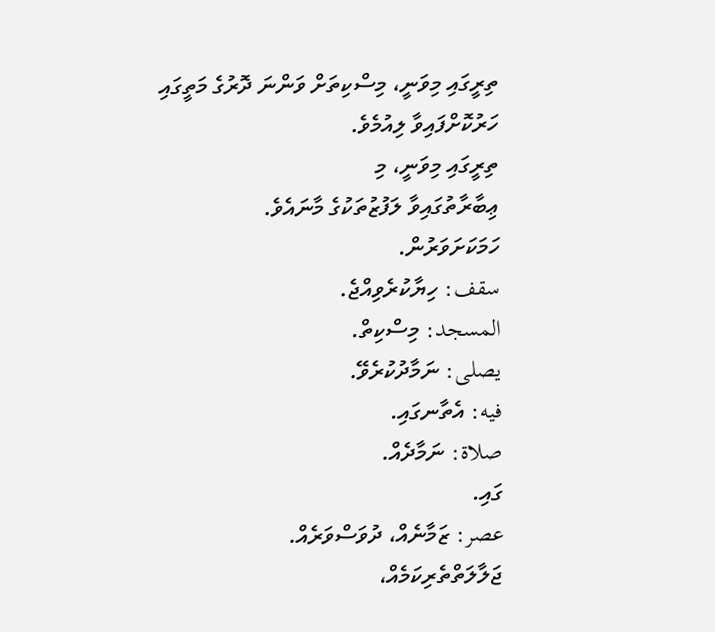ތިރީގައި މިވަނީ، މިސްކިތަށް ވަންނަ ދޮރުގެ މަތީގައި
ހަރުކޮށްފައިވާ ލިއުމެވެ.
ތިރީގައި މިވަނީ، މި
ޢިބާރާތުގައިވާ ލަފުޒުތަކުގެ މާނައެވެ.
ހަމަކަށަވަރުން.
سقف: ހިޔާކުރެވިއްޖެ.
المسجد: މިސްކިތް.
يصلى: ނަމާދުކުރެވޭ.
فيه: އެތާނގައި.
صلاة: ނަމާދެއް.
ގައި.
عصر: ޒަމާނެއް، ދުވަސްވަރެއް.
ޖަލާލަތްތެރިކަމެއް،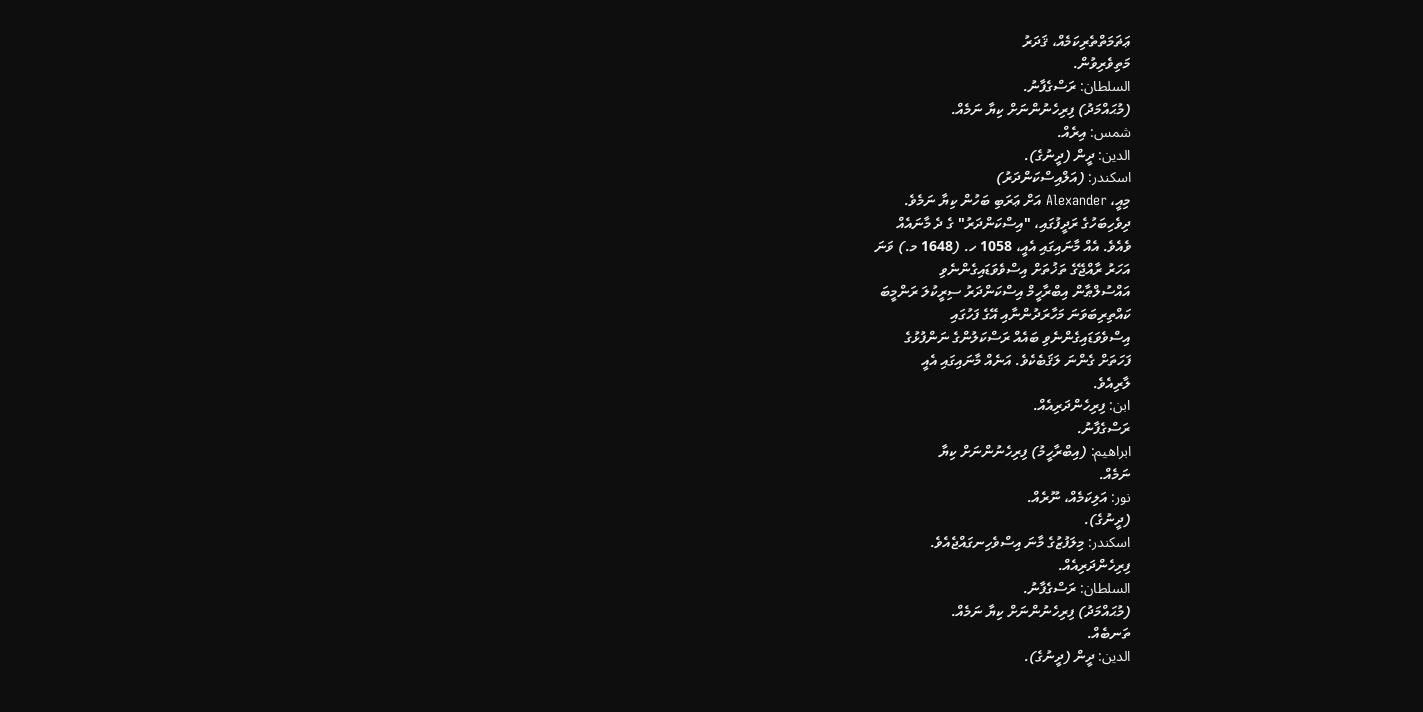ޢަޡަމަތްތެރިކަމެއް، ޤަދަރު
މަތިވެރިވުން.
السلطان: ރަސްގެފާނު.
(މުޙައްމަދު) ފިރިހެނުންނަށް ކިޔާ ނަމެއް.
شمس: އިރެއް.
الدين: ދީން (ދީނުގެ).
اسكندر: (އަލްއިސްކަންދަރު)
މިއީ، Alexander އަށް ޢަރަބި ބަހުން ކިޔާ ނަމެވެ.
ދިވެހިބަހުގެ ރަދީފުގައި، "އިސްކަންދަރު" ގެ ދެ މާނައެއް
ވެއެވެ. އެއް މާނައިގައި އެއީ، 1058 ހ. (1648 މ.) ވަނަ
އަހަރު ރާއްޖޭގެ ތަޚުތަށް އިސްވެވަޑައިގެންނެވި
އައްސުލްޠާން އިބްރާހީމް އިސްކަންދަރު ސިރީކުލަ ރަންމީބަ
ކައްތިރިބަވަނަ މަހާރަދުންނާއި އޭގެ ފަހުގައި
އިސްވެވަޑައިގެންނެވި ބައެއް ރަސްކަލުންގެ ނަންފުޅުގެ
ފަހަތަށް ގެންނަ ލަޤަބެކެވެ. އަނެއް މާނައިގައި އެއީ
ލާރިއެވެ.
ابن: ފިރިހެންދަރިއެއް.
ރަސްގެފާނު.
ابراهيم: (އިބްރާހީމު) ފިރިހެނުންނަށް ކިޔާ
ނަމެއް.
نور: އަލިކަމެއް، ނޫރެއް.
(ދީނުގެ).
اسكندر: މިލަފުޒުގެ މާނަ އިސްވެހިނގައްޖެއެވެ.
ފިރިހެންދަރިއެއް.
السلطان: ރަސްގެފާނު.
(މުޙައްމަދު) ފިރިހެނުންނަށް ކިޔާ ނަމެއް.
ތަނބެއް.
الدين: ދީން (ދީނުގެ).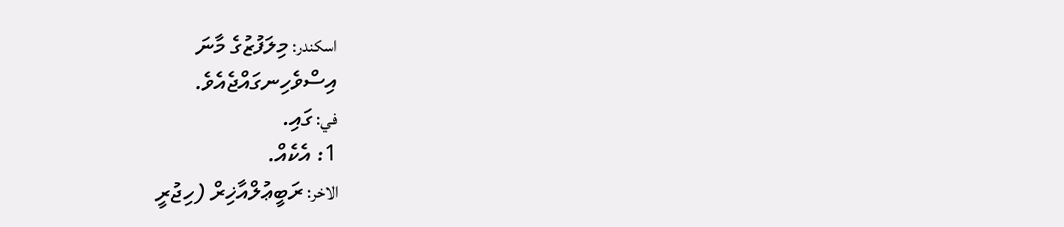اسكندر: މިލަފުޒުގެ މާނަ
އިސްވެހިނގައްޖެއެވެ.
في: ގައި.
1: އެކެއް.
الاخر: ރަބީޢުލްއާޚިރް (ހިޖުރީ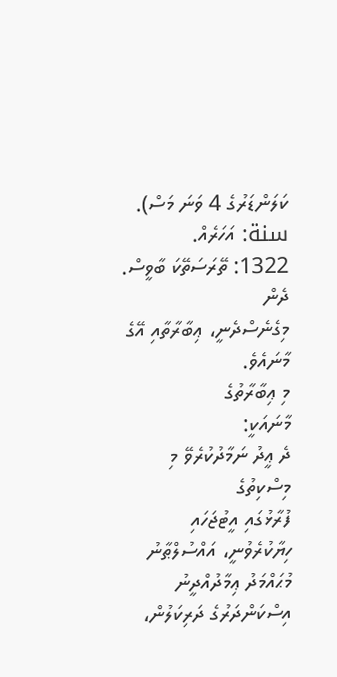ކަލަންޑަރުގެ 4 ވަނަ މަސް).
سنة: އަހަރެއް.
1322: ތޭރަސަތޭކަ ބާވީސް.
ދެން
މިގެނެސްދެނީ، ޢިބާރާތާއި އޭގެ މާނައެވެ.
މި ޢިބާރާތުގެ
މާނައަކީ:
ދެ ޢީދު ނަމާދުކުރެވޭ މި މިސްކިތުގެ
ފުރާޅުގައި އީޓުޖަހައި ހިޔާކުރެވުނީ، އައްސުލްޠާނު
މުޙައްމަދު ޢިމާދުއްދީނު އިސްކަންދަރުގެ ދަރިކަލުން،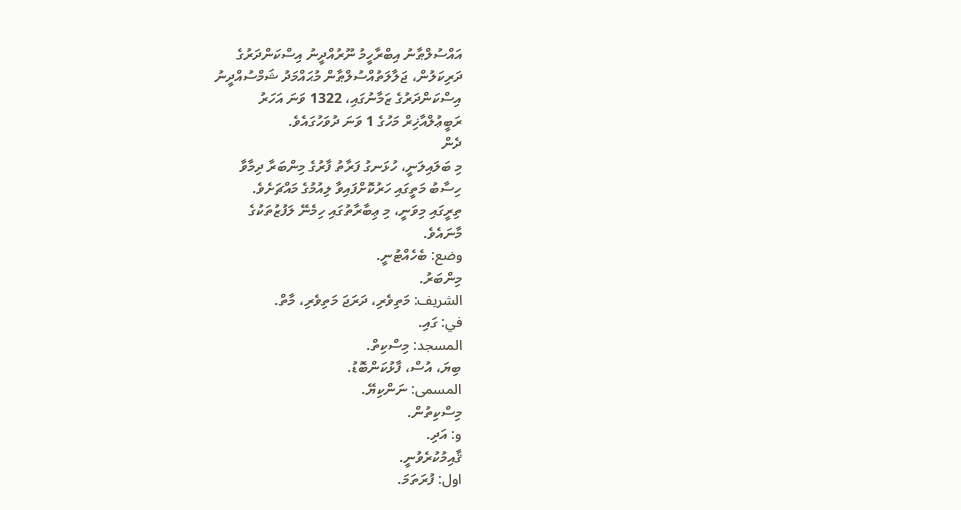އައްސުލްޠާނު އިބްރާހީމު ނޫރުއްދީނު އިސްކަންދަރުގެ
ދަރިކަލުން، ޖަލާލަތުއްސުލްޠާން މުޙައްމަދު ޝަމްސުއްދީނު
އިސްކަންދަރުގެ ޒަމާނުގައި، 1322 ވަނަ އަހަރު
ރަބީޢުލްއާޚިރް މަހުގެ 1 ވަނަ ދުވަހުގައެވެ.
ދެން
މި ބަލައިލަނީ، ހުޅަނގު ފަރާތު ފާރުގެ މިންބަރާ ދިމާވާ
ހިސާބު މަތީގައި ހަރުކޮށްފައިވާ ލިއުމުގެ މައްޗަށެވެ.
ތިރީގައި މިވަނީ، މި ޢިބާރާތުގައި ހިމެނޭ ލަފުޒުތަކުގެ
މާނައެވެ.
وضع: ބެހެއްޓުނީ.
މިންބަރު.
الشريف: މަތިވެރި، ދަރަޖަ މަތިވެރި، މާތް.
في: ގައި.
المسجد: މިސްކިތް.
ބިޔަ، އުސް، ފާޅުކަންބޮޑު.
المسمى: ނަންކިޔޭ.
މިސްކިތުން.
و: އަދި.
ޤާއިމުކުރެވުނީ.
اول: ފުރަތަމަ.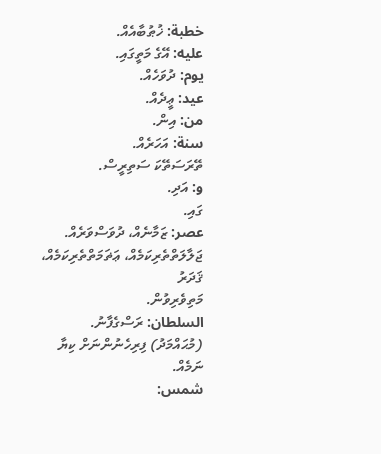خطبة: ޚުޠުބާއެއް.
عليه: އޭގެ މަތީގައި.
يوم: ދުވަހެއް.
عيد: ޢީދެއް.
من: އިން.
سنة: އަހަރެއް.
ތޭރަސަތޭކަ ސަތިރީސް.
و: އަދި.
ގައި.
عصر: ޒަމާނެއް، ދުވަސްވަރެއް.
ޖަލާލަތްތެރިކަމެއް، ޢަޡަމަތްތެރިކަމެއް، ޤަދަރު
މަތިވެރިވުން.
السلطان: ރަސްގެފާނު.
(މުޙައްމަދު) ފިރިހެނުންނަށް ކިޔާ ނަމެއް.
شمس: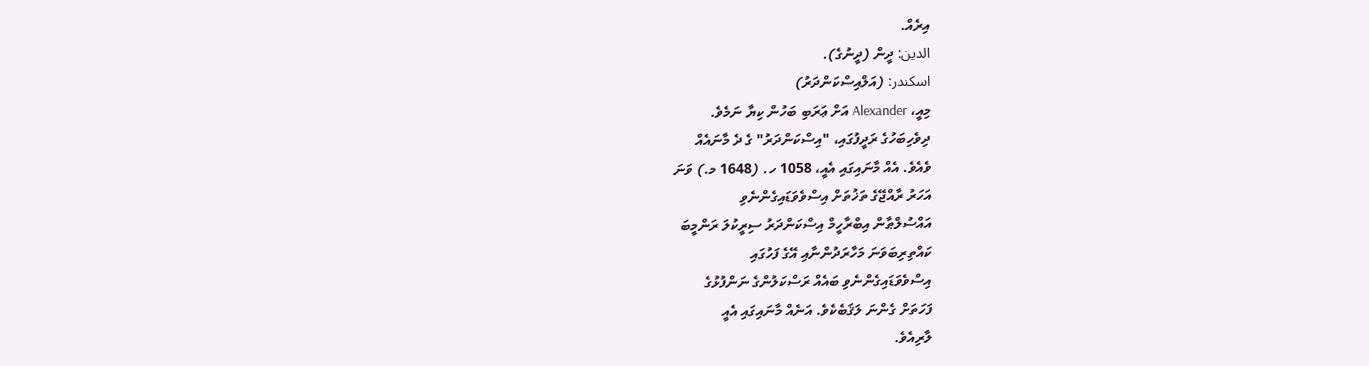އިރެއް.
الدين: ދީން (ދީނުގެ).
اسكندر: (އަލްއިސްކަންދަރު)
މިއީ، Alexander އަށް ޢަރަބި ބަހުން ކިޔާ ނަމެވެ.
ދިވެހިބަހުގެ ރަދީފުގައި، "އިސްކަންދަރު" ގެ ދެ މާނައެއް
ވެއެވެ. އެއް މާނައިގައި އެއީ، 1058 ހ. (1648 މ.) ވަނަ
އަހަރު ރާއްޖޭގެ ތަޚުތަށް އިސްވެވަޑައިގެންނެވި
އައްސުލްޠާން އިބްރާހީމް އިސްކަންދަރު ސިރީކުލަ ރަންމީބަ
ކައްތިރިބަވަނަ މަހާރަދުންނާއި އޭގެ ފަހުގައި
އިސްވެވަޑައިގެންނެވި ބައެއް ރަސްކަލުންގެ ނަންފުޅުގެ
ފަހަތަށް ގެންނަ ލަޤަބެކެވެ. އަނެއް މާނައިގައި އެއީ
ލާރިއެވެ.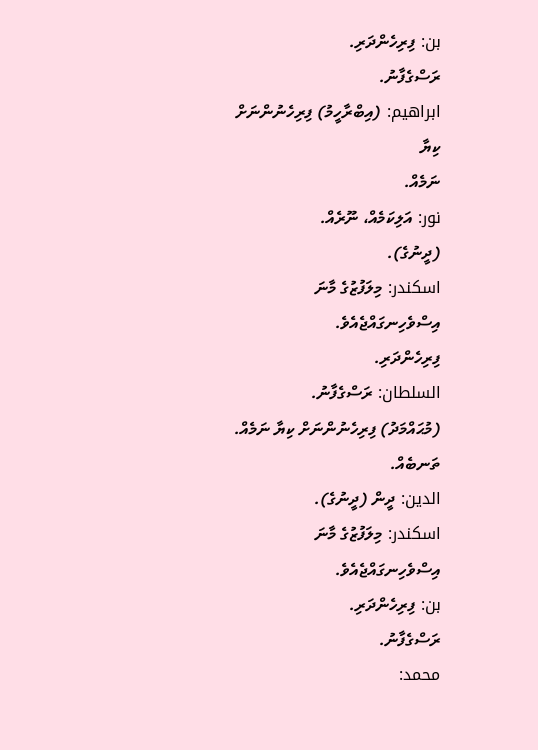بن: ފިރިހެންދަރި.
ރަސްގެފާނު.
ابراهيم: (އިބްރާހީމު) ފިރިހެނުންނަށް ކިޔާ
ނަމެއް.
نور: އަލިކަމެއް، ނޫރެއް.
(ދީނުގެ).
اسكندر: މިލަފުޒުގެ މާނަ އިސްވެހިނގައްޖެއެވެ.
ފިރިހެންދަރި.
السلطان: ރަސްގެފާނު.
(މުޙައްމަދު) ފިރިހެނުންނަށް ކިޔާ ނަމެއް.
ތަނބެއް.
الدين: ދީން (ދީނުގެ).
اسكندر: މިލަފުޒުގެ މާނަ
އިސްވެހިނގައްޖެއެވެ.
بن: ފިރިހެންދަރި.
ރަސްގެފާނު.
محمد: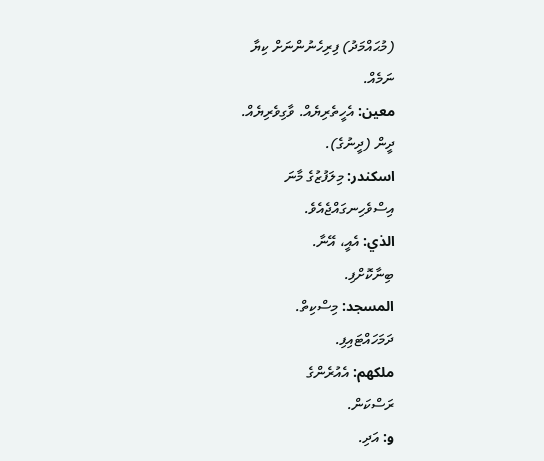(މުޙައްމަދު) ފިރިހެނުންނަށް ކިޔާ
ނަމެއް.
معين: އެހީތެރިޔެއް. ވާގިވެރިޔެއް.
ދީން (ދީނުގެ).
اسكندر: މިލަފުޒުގެ މާނަ
އިސްވެހިނގައްޖެއެވެ.
الذي: އެއީ، އޭނާ.
ބިނާކޮށްފި.
المسجد: މިސްކިތް.
ދަމަހައްޓައިފި.
ملكهم: އެއުރެންގެ
ރަސްކަން.
و: އަދި.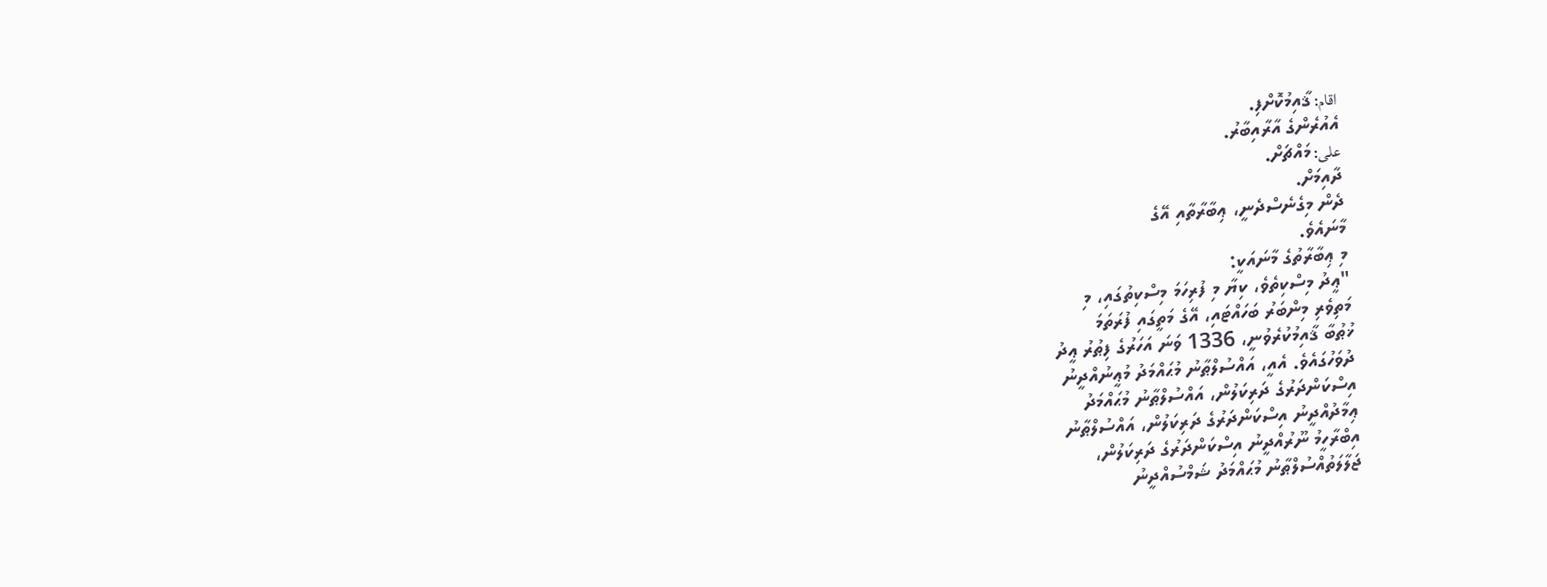اقام: ޤާއިމުކޮށްފި.
އެއުރެންގެ އާރާއިބާރު.
على: މައްޗަށް.
ދާއިމަށް.
ދެން މިގެނެސްދެނީ، ޢިބާރާތާއި އޭގެ
މާނައެވެ.
މި ޢިބާރާތުގެ މާނައަކީ:
"ޢީދު މިސްކިތެވެ، ކިޔާ މި ފުރިހަމަ މިސްކިތުގައި، މި
މަތިވެރި މިންބަރު ބަހައްޓައި، އޭގެ މަތީގައި ފުރަތަމަ
ޚުޠުބާ ޤާއިމުކުރެވުނީ، 1336 ވަނަ އަހަރުގެ ފިޠުރު ޢީދު
ދުވަހުގައެވެ. އެއީ، އައްސުލްޠާނު މުޙައްމަދު މުޢީނުއްދީނު
އިސްކަންދަރުގެ ދަރިކަލުން، އައްސުލްޠާނު މުޙައްމަދު
ޢިމާދުއްދީނު އިސްކަންދަރުގެ ދަރިކަލުން، އައްސުލްޠާނު
އިބްރާހީމު ނޫރުއްދީނު އިސްކަންދަރުގެ ދަރިކަލުން،
ޖަލާލަތުއްސުލްޠާނު މުޙައްމަދު ޝަމްސުއްދީނު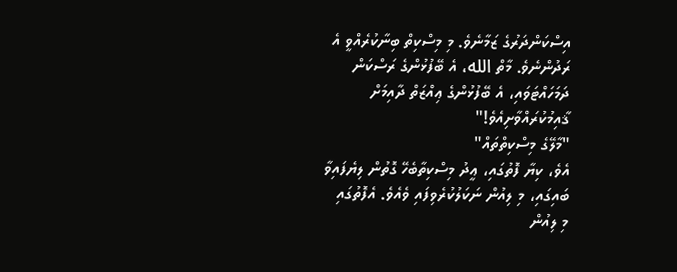އިސްކަންދަރުގެ ޒަމާނެވެ. މި މިސްކިތް ބިނާކުރެއްވީ އެ
ރަދުންނެވެ. މާތް الله، އެ ބޭފުޅުންގެ ރަސްކަން
ދަމަހައްޓަވައި، އެ ބޭފުޅުންގެ ޢިއްޒަތް ދާއިމަށް
ޤާއިމުކުރައްވާށިއެވެ!"
"މާލޭގެ މިސްކިތްތައް"
އެވެ، ކިޔާ ފޮތުގައި، ޢީދު މިސްކިތާބެހޭ ގޮތުން ލިޔެފައިވާ
ބައިގައި، މި ލިއުން ނަކަލުކުރެވިފައި ވެއެވެ. އެފޮތުގައި
މި ލިއުން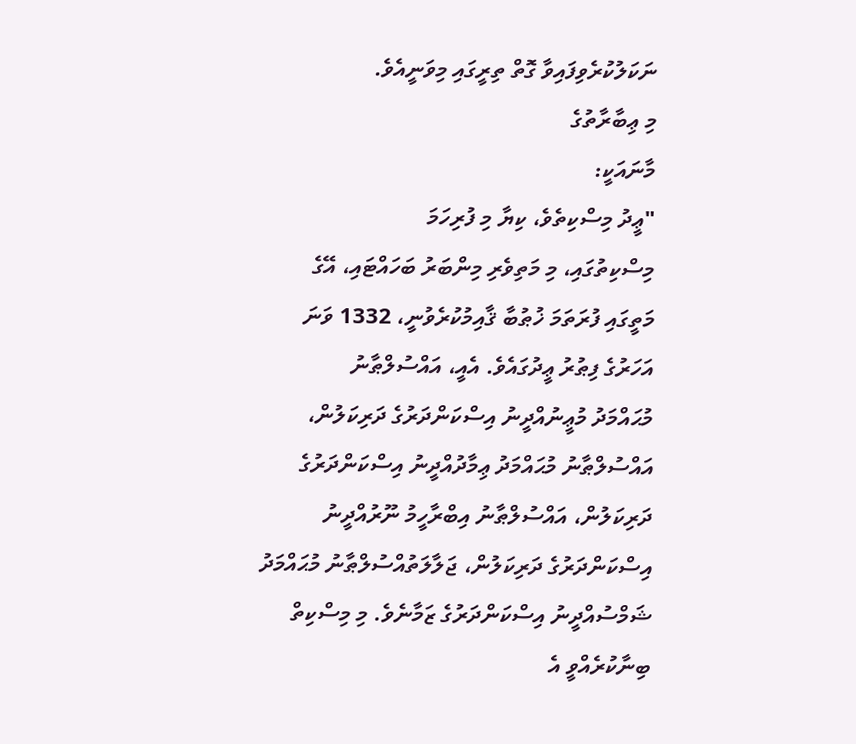ނަކަލުކުރެވިފައިވާ ގޮތް ތިރީގައި މިވަނީއެވެ.
މި ޢިބާރާތުގެ
މާނައަކީ:
"ޢީދު މިސްކިތެވެ، ކިޔާ މި ފުރިހަމަ
މިސްކިތުގައި، މި މަތިވެރި މިންބަރު ބަހައްޓައި، އޭގެ
މަތީގައި ފުރަތަމަ ޚުޠުބާ ޤާއިމުކުރެވުނީ، 1332 ވަނަ
އަހަރުގެ ފިޠުރު ޢީދުގައެވެ. އެއީ، އައްސުލްޠާނު
މުޙައްމަދު މުޢީނުއްދީނު އިސްކަންދަރުގެ ދަރިކަލުން،
އައްސުލްޠާނު މުޙައްމަދު ޢިމާދުއްދީނު އިސްކަންދަރުގެ
ދަރިކަލުން، އައްސުލްޠާނު އިބްރާހީމު ނޫރުއްދީނު
އިސްކަންދަރުގެ ދަރިކަލުން، ޖަލާލަތުއްސުލްޠާނު މުޙައްމަދު
ޝަމްސުއްދީނު އިސްކަންދަރުގެ ޒަމާނެވެ. މި މިސްކިތް
ބިނާކުރެއްވީ އެ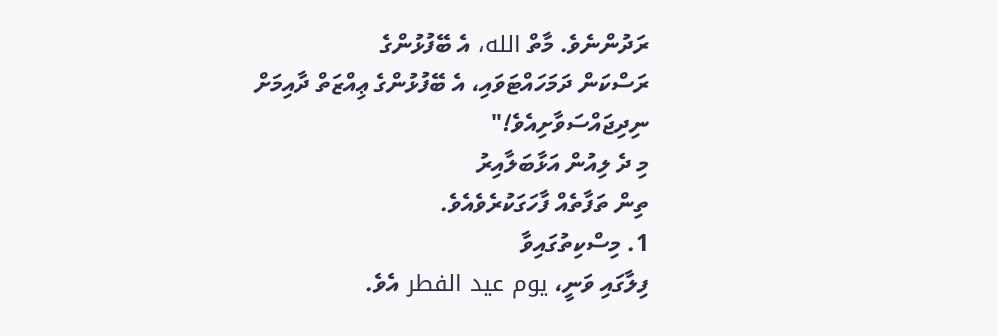ރަދުންނެވެ. މާތް الله، އެ ބޭފުޅުންގެ
ރަސްކަން ދަމަހައްޓަވައި، އެ ބޭފުޅުންގެ ޢިއްޒަތް ދާއިމަށް
ނިދިޖައްސަވާށިއެވެ!"
މި ދެ ލިއުން އަޅާބަލާއިރު
ތިން ތަފާތެއް ފާހަގަކުރެވެއެވެ.
1. މިސްކިތުގައިވާ
ފިލާގައި ވަނީ، يوم عيد الفطر އެވެ.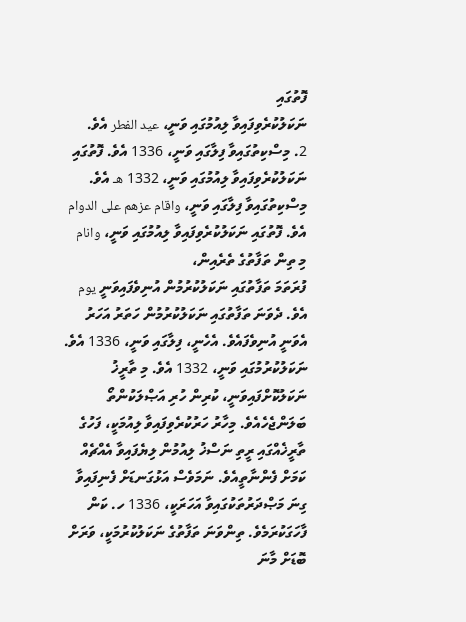ފޮތުގައި
ނަކަލުކުރެވިފައިވާ ލިއުމުގައި ވަނީ، عيد الفطر އެވެ.
2. މިސްކިތުގައިވާ ފިލާގައި ވަނީ، 1336 އެވެ. ފޮތުގައި
ނަކަލުކުރެވިފައިވާ ލިއުމުގައި ވަނީ، 1332 هـ އެވެ.
މިސްކިތުގައިވާ ފިލާގައި ވަނީ، واقام عزهم على الدوام
އެވެ. ފޮތުގައި ނަކަލުކުރެވިފައިވާ ލިއުމުގައި ވަނީ، وانام
މި ތިން ތަފާތުގެ ތެރެއިން،
ފުރަތަމަ ތަފާތުގައި ނަކަލުކުރުމުން އުނިވެފައިވަނީ يوم
އެވެ. ދެވަނަ ތަފާތުގައި ނަކަލުކުރުމުން ހަތަރު އަހަރު
އެވަނީ އުނިވެފައެވެ. އެހެނީ، ފިލާގައި ވަނީ، 1336 އެވެ.
ނަކަލުކުރުމުގައި ވަނީ، 1332 އެވެ. މި ތާރީޚު
ނަކަލުކޮށްފައިވަނީ، ކުރިން ހުރި އަޞްލަކުންތޯ
ބަލަންޖެހެއެވެ. މިހާރު ހަރުކުރެވިފައިވާ ލިއުމަކީ، ފަހުގެ
ތާރީޚެއްގައި ރީތި ނަސްޚު ލިއުމުން ލިޔެފައިވާ އެއްޗެއް
ކަމަށް ފެންނާތީއެވެ. ނަމަވެސް އަޅުގަނޑަށް ފެނިފައިވާ
ގިނަ މަޞްދަރުތަކުގައިވާ އަހަރަކީ، 1336 ހ. ކަން
ފާހަގަކުރަމެވެ. ތިންވަނަ ތަފާތުގެ ނަކަލުކުރުމަކީ، ވަރަށް
ބޮޑަށް މާނަ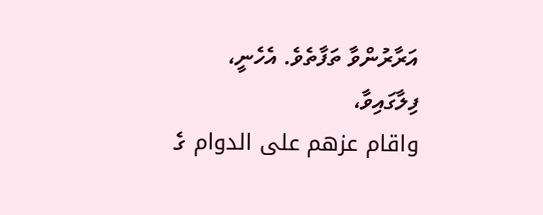އަރާރުންވާ ތަފާތެވެ. އެހެނީ، ފިލާގައިވާ،
واقام عزهم على الدوام ގެ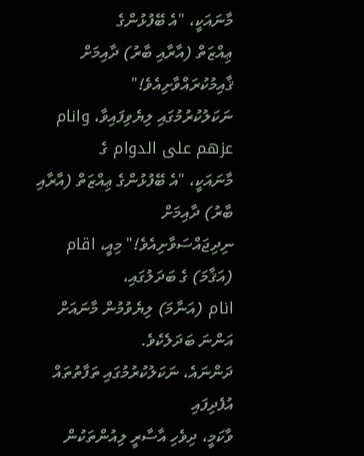މާނައަކީ، "އެ ބޭފުޅުންގެ
ޢިއްޒަތް (އާރާއި ބާރު) ދާއިމަށް ޤާއިމުކުރައްވާށިއެވެ!"
ނަކަލުކުރުމުގައި ލިޔެވިފައިވާ، وانام عزهم على الدوام ގެ
މާނައަކީ، "އެ ބޭފުޅުންގެ ޢިއްޒަތް (އާރާއި ބާރު) ދާއިމަށް
ނިދިޖައްސަވާށިއެވެ!" މިއީ، اقام (އަޤާމަ) ގެ ބަދަލުގައި،
انام (އަނާމަ) ލިޔެވުމުން މާނައަށް އަންނަ ބަދަލެކެވެ.
ދަންނައެ، ނަކަލުކުރުމުގައި ތަފާތުތައް އުފެދިފައި
ވާކަމީ، ދިވެހި އާސާރީ ލިއުންތަކުން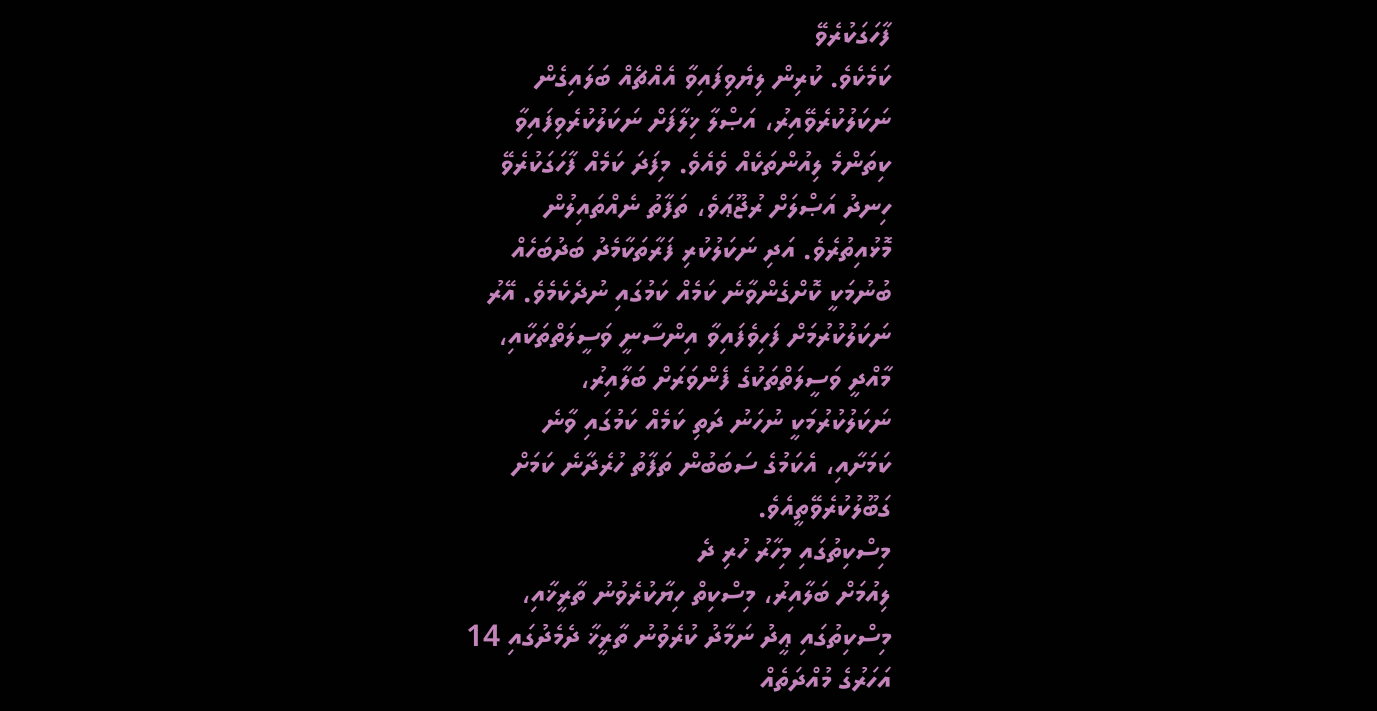ފާހަގަކުރެވޭ
ކަމެކެވެ. ކުރިން ލިޔެވިފައިވާ އެއްޗެއް ބަލައިގެން
ނަކަލުކުރެވޭއިރު، އަޞްލާ ޚިލާފަށް ނަކަލުކުރެވިފައިވާ
ކިތަންމެ ލިއުންތަކެއް ވެއެވެ. މިފަދަ ކަމެއް ފާހަގަކުރެވޭ
ހިނދު އަޞްލަށް ރުޖޫޢަވެ، ތަފާތު ނެއްތައިލުން
މޮޅުއިތުރެވެ. އަދި ނަކަލުކުރި ފަރާތަކާމެދު ބަދުބަހެއް
ބުނުމަކީ ކޮށްގެންވާނެ ކަމެއް ކަމުގައި ނުދެކެމެވެ. އޭރު
ނަކަލުކުރުމަށް ފަހިވެފައިވާ އިންސާނީ ވަސީލަތްތަކާއި،
މާއްދީ ވަސީލަތްތަކުގެ ފެންވަރަށް ބަލާއިރު،
ނަކަލުކުރުމަކީ ނުހަނު ދަތި ކަމެއް ކަމުގައި ވާނެ
ކަމަށާއި، އެކަމުގެ ސަބަބުން ތަފާތު ހުރެދާނެ ކަމަށް
ގަބޫލުކުރެވޭތީއެވެ.
މިސްކިތުގައި މިހާރު ހުރި ދެ
ލިއުމަށް ބަލާއިރު، މިސްކިތް ހިޔާކުރެވުނު ތާރީޚާއި،
މިސްކިތުގައި ޢީދު ނަމާދު ކުރެވުނު ތާރީޚާ ދެމެދުގައި 14
އަހަރުގެ މުއްދަތެއް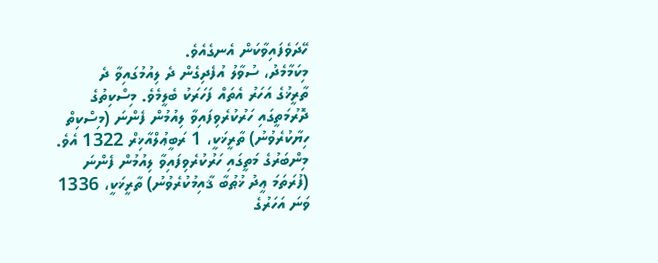ހޭދަވެފައިވާކަން އެނގެއެވެ.
މިކަމާމެދު، ސުވާލު އުފެދިގެން ދެ ލިއުމުގައިވާ ދެ
ތާރީޚުގެ އަހަރު އެތައް ފަހަރަކު ބެލީމެވެ. މިސްކިތުގެ
ދޮރުމަތީގައި ހަރުކުރެވިފައިވާ ލިއުމުން ފެންނަ (މިސްކިތް
ހިޔާކުރެވުނު) ތާރީޚަކީ، 1 ރަބީޢުލްއާޚިރް 1322 އެވެ.
މިންބަރުގެ މަތީގައި ހަރުކުރެވިފައިވާ ލިއުމުން ފެންނަ
(ފުރަތަމަ ޢީދު ޚުޠުބާ ޤާއިމުކުރެވުނު) ތާރީޚަކީ، 1336
ވަނަ އަހަރުގެ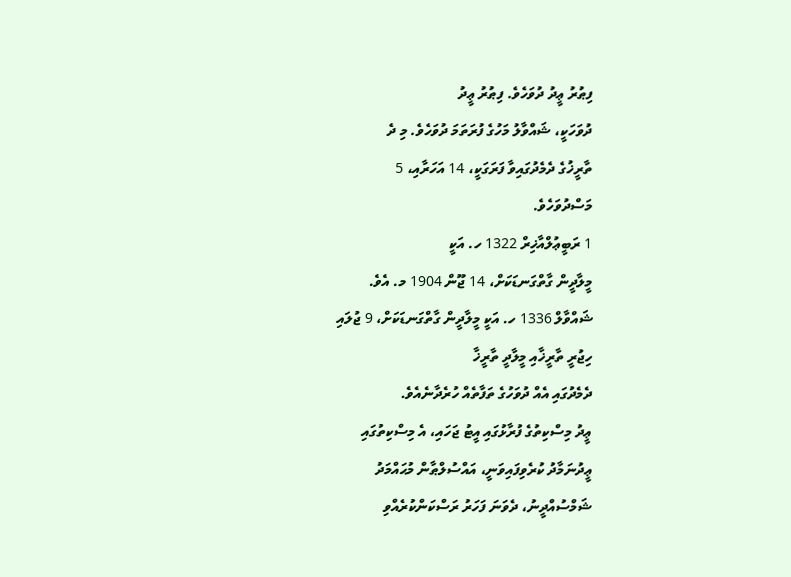ފިޠުރު ޢީދު ދުވަހެވެ. ފިޠުރު ޢީދު
ދުވަހަކީ، ޝައްވާލު މަހުގެ ފުރަތަމަ ދުވަހެވެ. މި ދެ
ތާރީޚުގެ ދެމެދުގައިވާ ފަރަގަކީ، 14 އަހަރާއި، 5
މަސްދުވަހެވެ.
1 ރަބީޢުލްއާޚިރް 1322 ހ. އަކީ
މީލާދީން ގާތްގަނޑަކަށް، 14 ޖޫން 1904 މ. އެވެ.
ޝައްވާލް 1336 ހ. އަކީ މީލާދީން ގާތްގަނޑަކަށް، 9 ޖުލައި
ހިޖުރީ ތާރީޚާއި މީލާދީ ތާރީޚާ
ދެމެދުގައި އެއް ދުވަހުގެ ތަފާތެއް ހުރެދާނެއެވެ.
ޢީދު މިސްކިތުގެ ފުރާޅުގައި އީޓު ޖަހައި، އެ މިސްކިތުގައި
ޢީދުނަމާދު ކުރެވިފައިވަނީ، އައްސުލްޠާން މުޙައްމަދު
ޝަމްސުއްދީނު، ދެވަނަ ފަހަރު ރަސްކަންކުރެއްވި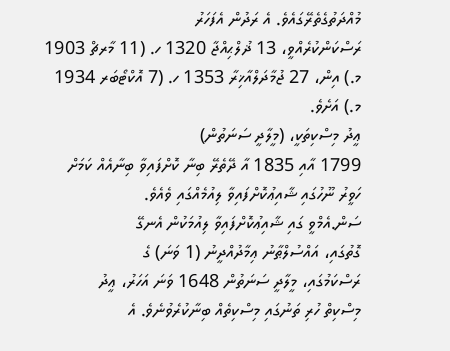މުއްދަތުގެތެރޭގައެވެ. އެ ރަދުން އެފަހަރު
ރަސްކަންކުރެއްވީ، 13 ޛުލްޙިއްޖާ 1320 ހ. (11 މާރޗް 1903
މ.) އިން، 27 ޖުމާދަލްއާޚިރާ 1353 ހ. (7 އޮކްޓޯބަރ 1934
މ.) އަށެވެ.
ޢީދު މިސްކިތަކީ، (މީލާދީ ސަނަތުން)
1799 އާއި 1835 އާ ދޭތެރޭ ބިނާ ކޮށްފައިވާ ބިނާއެއް ކަމަށް
ހަވީރު ނޫހުގައި ޝާއިޢުކޮށްފައިވާ ލިއުމެއްގައި ވެއެވެ.
ސަން.އެމްވީ ގައި ޝާއިޢުކޮށްފައިވާ ލިއުމަކުން އެނގޭ
ގޮތުގައި، އައްސުލްޠާނު ޢިމާދުއްދީނު (1 ވަނަ) ގެ
ރަސްކަމުގައި، މީލާދީ ސަނަތުން 1648 ވަނަ އަހަރު، ޢީދު
މިސްކިތް ހުރި ތަނުގައި މިސްކިތެއް ބިނާކުރެވުނެވެ. އެ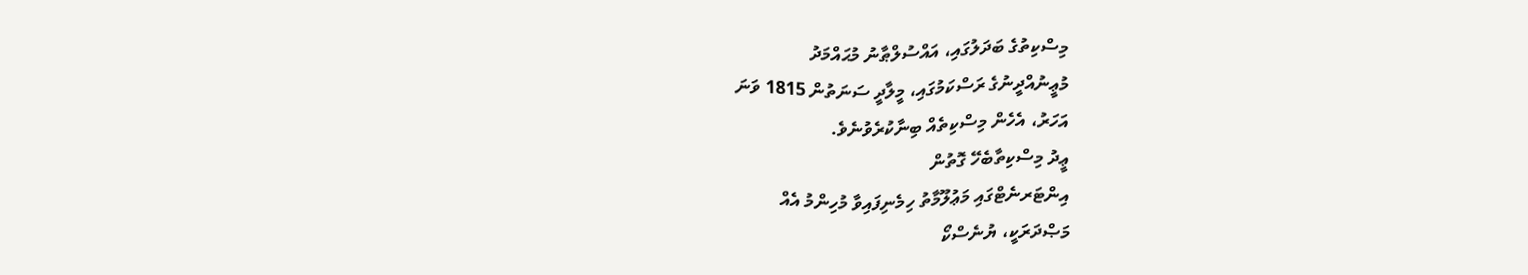މިސްކިތުގެ ބަދަލުގައި، އައްސުލްޠާނު މުޙައްމަދު
މުޢީނުއްދީނުގެ ރަސްކަމުގައި، މީލާދީ ސަނަތުން 1815 ވަނަ
އަހަރު، އެހެން މިސްކިތެއް ބިނާކުރެވުނެވެ.
ޢީދު މިސްކިތާބެހޭ ގޮތުން
އިންޓަރނެޓްގައި މަޢުލޫމާތު ހިމެނިފައިވާ މުހިންމު އެއް
މަޞްދަރަކީ، ޔުނެސްކޯ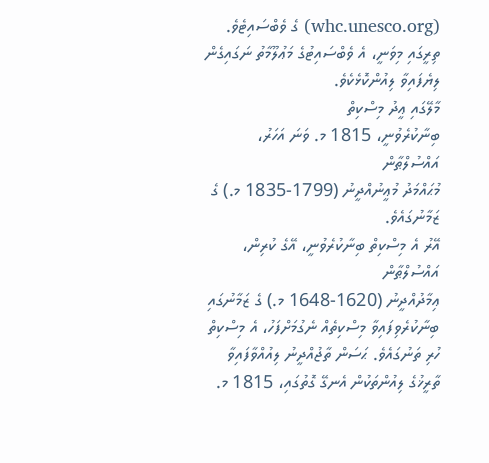(whc.unesco.org) ގެ ވެބްސައިޓެވެ.
ތިރީގައި މިވަނީ، އެ ވެބްސައިޓުގެ މަޢުލޫމާތު ނަގައިގެން
ލިޔެފައިވާ ލިއުންކޮޅެކެވެ.
މާލޭގައި ޢީދު މިސްކިތް
ބިނާކުރެވުނީ، 1815 މ. ވަނަ އަހަރު، އައްސުލްޠާން
މުޙައްމަދު މުޢީނުއްދީނު (1799-1835 މ.) ގެ ޒަމާނުގައެވެ.
އޭރު އެ މިސްކިތް ބިނާކުރެވުނީ، އޭގެ ކުރިން، އައްސުލްޠާން
ޢިމާދުއްދީނު (1620-1648 މ.) ގެ ޒަމާނުގައި
ބިނާކުރެވިފައިވާ މިސްކިތެއް ނެގުމަށްފަހު، އެ މިސްކިތް
ހުރި ތަނުގައެވެ. ޙަސަން ތާޖުއްދީނު ލިއުއްވާފައިވާ
ތާރީޚުގެ ލިއުންތަކުން އެނގޭ ގޮތުގައި، 1815 މ.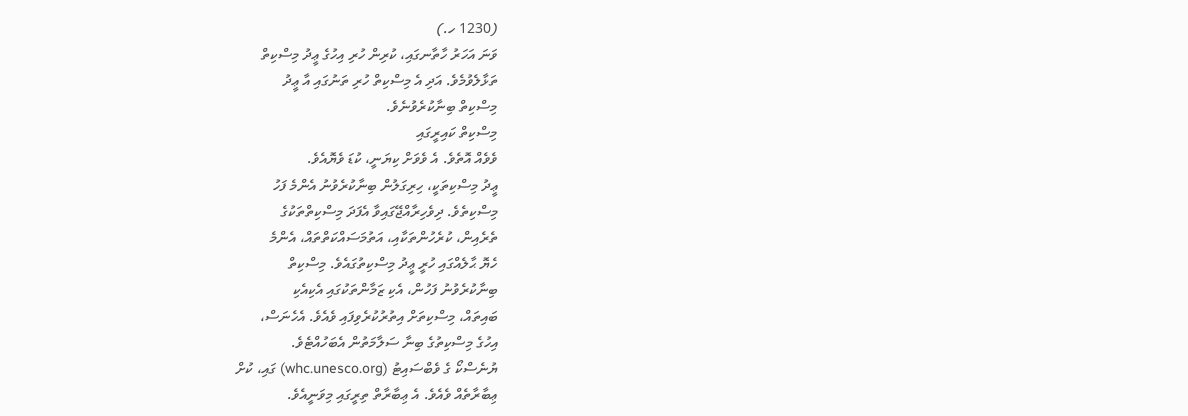(1230 ހ.)
ވަނަ އަހަރު ހާތާނގައި، ކުރިން ހުރި އިހުގެ ޢީދު މިސްކިތް
ތަޅާލެވުމެވެ. އަދި އެ މިސްކިތް ހުރި ތަނުގައި އާ ޢީދު
މިސްކިތް ބިނާކުރެވުނެވެ.
މިސްކިތް ކައިރީގައި
ވެވެއް އޮތެވެ. އެ ވެވަށް ކިޔަނީ، ކުޑަ ވެޔޮއެވެ.
ޢީދު މިސްކިތަކީ، ހިރިގަލުން ބިނާކުރެވުނު އެންމެ ފަހު
މިސްކިތެވެ. ދިވެހިރާއްޖޭގައިވާ އެފަދަ މިސްކިތްތަކުގެ
ތެރެއިން، ކުރެހުންތަކާއި، އަތުމަސައްކަތްތައް، އެންމެ
ހެޔޮ ޙާލެއްގައި ހުރީ ޢީދު މިސްކިތުގައެވެ. މިސްކިތް
ބިނާކުރެވުނު ފަހުން، އެކި ޒަމާންތަކުގައި އެކިއެކި
ބައިތައް، މިސްކިތަށް އިތުރުކުރެވިފައި ވެއެވެ. އެހެނަސް،
އިހުގެ މިސްކިތުގެ ބިނާ ސަލާމަތުން އެބަހުއްޓެވެ.
ޔުނެސްކޯ ގެ ވެބްސައިޓު (whc.unesco.org) ގައި، ކުށް
ޢިބާރާތެއް ވެއެވެ. އެ ޢިބާރާތް ތިރީގައި މިވަނީއެވެ.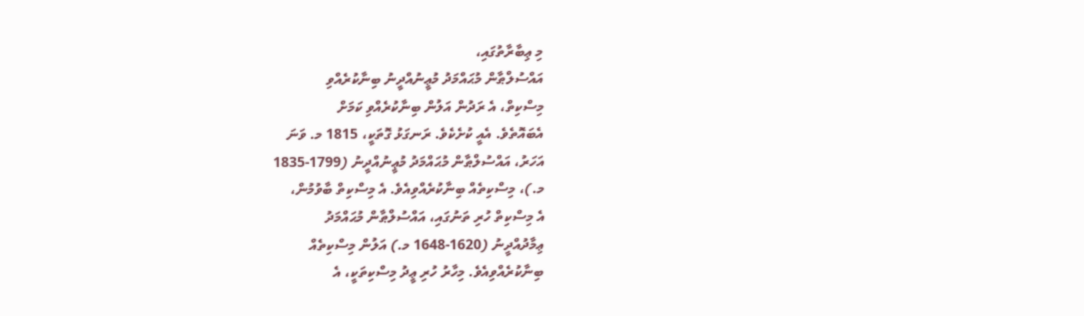މި ޢިބާރާތުގައި،
އައްސުލްޠާން މުޙައްމަދު މުޢީނުއްދީނު ބިނާކުރެއްވި
މިސްކިތް، އެ ރަދުން އަލުން ބިނާކުރެއްވި ކަމަށް
އެބައޮތެވެ. އެއީ ކުށެކެވެ. ރަނގަޅު ގޮތަކީ، 1815 މ. ވަނަ
އަހަރު، އައްސުލްޠާން މުޙައްމަދު މުޢީނުއްދީނު (1799-1835
މ.)، މިސްކިތެއް ބިނާކުރެއްވިއެވެ. އެ މިސްކިތް ބާވުމުން،
އެ މިސްކިތް ހުރި ތަނުގައި، އައްސުލްޠާން މުޙައްމަދު
ޢިމާދުއްދީނު (1620-1648 މ.) އަލުން މިސްކިތެއް
ބިނާކުރެއްވިއެވެ. މިހާރު ހުރި ޢީދު މިސްކިތަކީ، އެ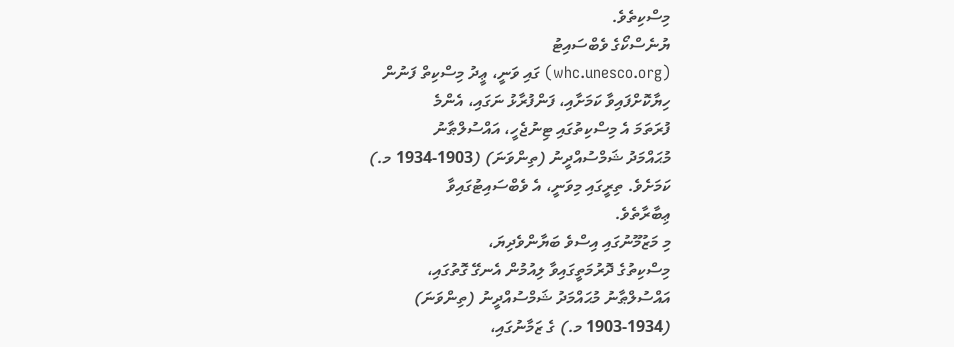މިސްކިތެވެ.
ޔުނެސްކޯގެ ވެބްސައިޓު
(whc.unesco.org) ގައި ވަނީ، ޢީދު މިސްކިތް ފަނުން
ހިޔާކޮށްފައިވާ ކަމަށާއި، ފަންފުރާޅު ނަގައި، އެންމެ
ފުރަތަމަ އެ މިސްކިތުގައި ޓިނުޖެހީ، އައްސުލްޠާނު
މުޙައްމަދު ޝަމްސުއްދީނު (ތިންވަނަ) (1903-1934 މ.)
ކަމަށެވެ. ތިރީގައި މިވަނީ، އެ ވެބްސައިޓުގައިވާ
ޢިބާރާތެވެ.
މި މަޒުމޫނުގައި އިސްވެ ބަޔާންވެދިޔަ،
މިސްކިތުގެ ދޮރުމަތީގައިވާ ލިއުމުން އެނގޭ ގޮތުގައި،
އައްސުލްޠާނު މުޙައްމަދު ޝަމްސުއްދީނު (ތިންވަނަ)
(1903-1934 މ.) ގެ ޒަމާނުގައި،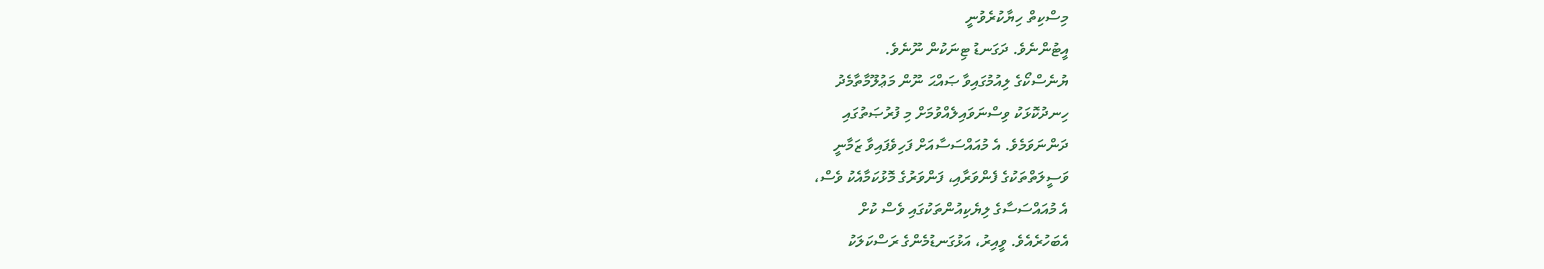މިސްކިތް ހިޔާކުރެވުނީ
އީޓުންނެވެ. ދަގަނޑު ޓިނަކުން ނޫނެވެ.
ޔުނެސްކޯގެ ލިއުމުގައިވާ ޞައްޙަ ނޫން މަޢުލޫމާތާމެދު
ހިނދުކޮޅަކު ވިސްނަވައިލެއްވުމަށް މި ފުރުޞަތުގައި
ދަންނަވަމެވެ. އެ މުއައްސަސާއަށް ފަހިވެފައިވާ ޒަމާނީ
ވަސީލަތްތަކުގެ ފެންވަރާއި، ފަންވަރުގެ މޮޅުކަމާއެކު ވެސް،
އެ މުއައްސަސާގެ ލިޔެކިއުންތަކުގައި ވެސް ކުށް
އެބަހުރެއެވެ. ވީއިރު، އަޅުގަނޑުމެންގެ ރަސްކަލަކު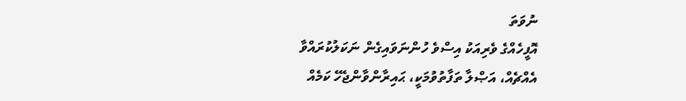ނުވަތަ
އޮފީހެއްގެ ވެރިއަކު އިސްވެ ހުންނަވައިގެން ނަކަލުކުރައްވާ
އެއްޗެއް، އަޞްލާ ތަފާތުވުމަކީ، ޙައިރާންވާންޖެހޭ ކަމެއް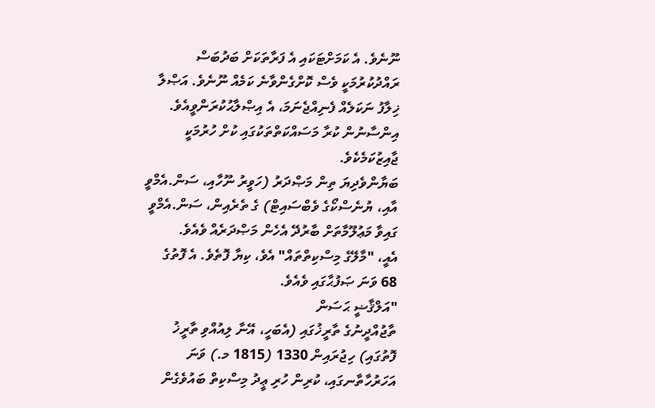ނޫނެވެ. އެ ކަމަށްޓަކައި އެ ފަރާތަކަށް ބަދުބަސް
ރައްދުކުރުމަކީ ވެސް ކޮށްގެންވާނެ ކަމެއް ނޫނެވެ. އަޞްލާ
ޚިލާފު ނަކަލެއް ފެނިއްޖެނަމަ، އެ އިޞްލާޙުކުރަންވީއެވެ.
އިންސާނުން ކުރާ މަސައްކަތްތަކުގައި ކުށް ހުރުމަކީ
ޖާއިޒުކަމެކެވެ.
ބަޔާންވެދިޔަ ތިން މަޞްދަރު (ހަވީރު ނޫހާއި، ސަން.އެމްވީ
އާއި، ޔުނެސްކޯގެ ވެބްސައިޓް) ގެ ތެރެއިން، ސަން.އެމްވީ
ގައިވާ މަޢުލޫމާތަށް ބާރުދޭ އެހެން މަޞްދަރެއް ވެއެވެ.
އެއީ، "މާލޭގެ މިސްކިތްތައް" އެވެ، ކިޔާ ފޮތެވެ. އެ ފޮތުގެ
68 ވަނަ ޞަފުޙާގައި ވެއެވެ.
"އަލްޤާޟީ ޙަސަން
ތާޖުއްދީނުގެ ތާރީޚުގައި (އެބަހީ، އޭނާ ލިއުއްވި ތާރީޚު
ފޮތުގައި) ހިޖުރައިން 1330 (1815 މ.) ވަނަ
އަހަރުހާތާނގައި، ކުރިން ހުރި ޢީދު މިސްކިތް ބައުވެގެން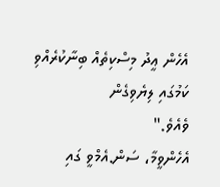އެހެން ޢީދު މިސްކިތެއް ބިނާކުރެއްވި ކަމުގައި ލިޔެވިގެން
ވެއެވެ."
އެހެންވީމާ، ސަން.އެމްވީ ގައި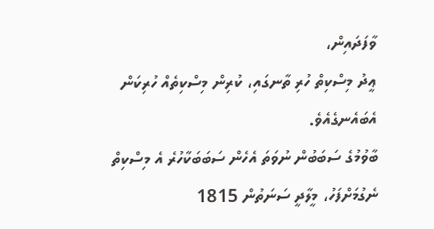ވާފަދައިން،
ޢީދު މިސްކިތް ހުރި ތާނގައި، ކުރިން މިސްކިތެއް ހުރިކަން
އެބައެނގެއެވެ.
ބާވުމުގެ ސަބަބުން ނުވަތަ އެހެން ސަބަބަކާހުރެ އެ މިސްކިތް
ނެގުމަށްފަހު، މީލާދީ ސަނަތުން 1815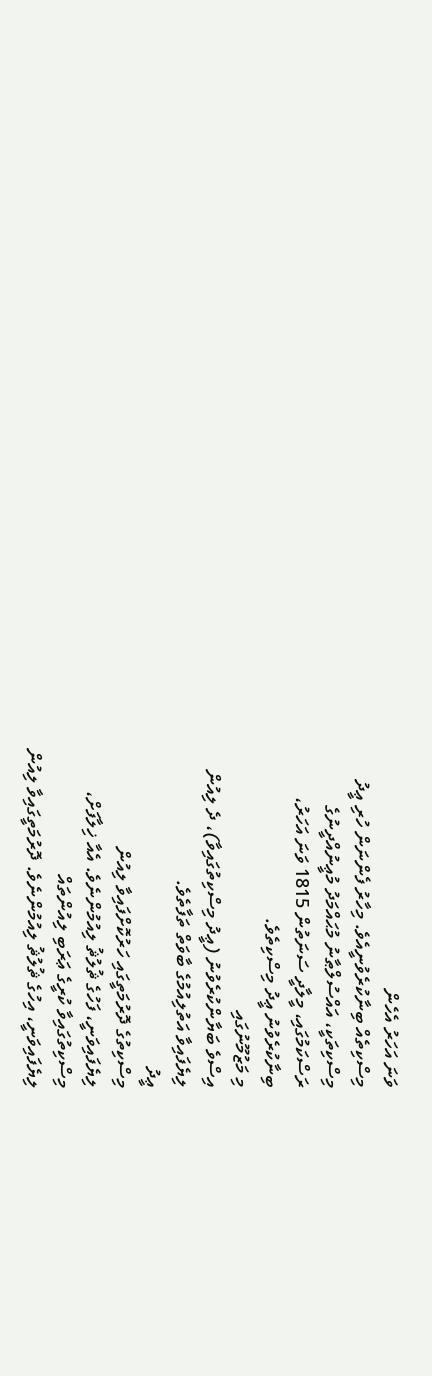ވަނަ އަހަރު އެހެން
މިސްކިތެއް ބިނާކުރެވުނީއެވެ. މިހާރު ފެންނަން ހުރި ޢީދު
މިސްކިތަކީ، އައްސުލްޠާނު މުޙައްމަދު މުޢީނުއްދީނުގެ
ރަސްކަމުގައި، މީލާދީ ސަނަތުން 1815 ވަނަ އަހަރު،
ބިނާކުރެވުނު ޢީދު މިސްކިތެވެ.
މި މަޒުމޫނުގައި
އިސްވެ ބަޔާންކުރެވުނު (ޢީދު މިސްކިތުގައިވާ)، ދެ ލިއުން
ލިޔެފައިވާ އަތުލިއުމުގެ ބާވަތް ތަފާތެވެ.
ޢީދު
މިސްކިތުގެ ދޮރުމަތީގައި ހަރުކޮށްފައިވާ ލިއުން
ލިޔެފައިވަނީ، ފަހުގެ ޘުލުޘު ލިއުމުންނެވެ. އެއާ ޚިލާފަށް،
މިސްކިތުގައިވާ ކުރީގެ ޢަރަބި ލިއުންތައް
ލިޔެފައިވަނީ، އިހުގެ ޘުލުޘު ލިއުމުންނެވެ. ދޮރުމަތީގައިވާ ލިއުން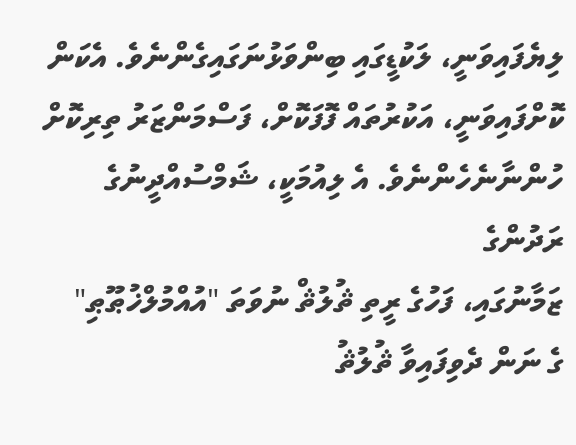ލިޔެފައިވަނީ، ލަކުޑީގައި ބިންވަޅުނަގައިގެންނެވެ. އެކަން
ކޮށްފައިވަނީ، އަކުރުތައް ފޮފަކޮށް، ފަސްމަންޒަރު ތިރިކޮށް
ހުންނާނެހެންނެވެ. އެ ލިއުމަކީ، ޝަމްސުއްދީނުގެ ރަދުންގެ
ޒަމާނުގައި، ފަހުގެ ރީތި ޘުލުޘް ނުވަތަ "އުއްމުލްޚުޠޫޠި"
ގެ ނަން ދެވިފައިވާ ޘުލުޘު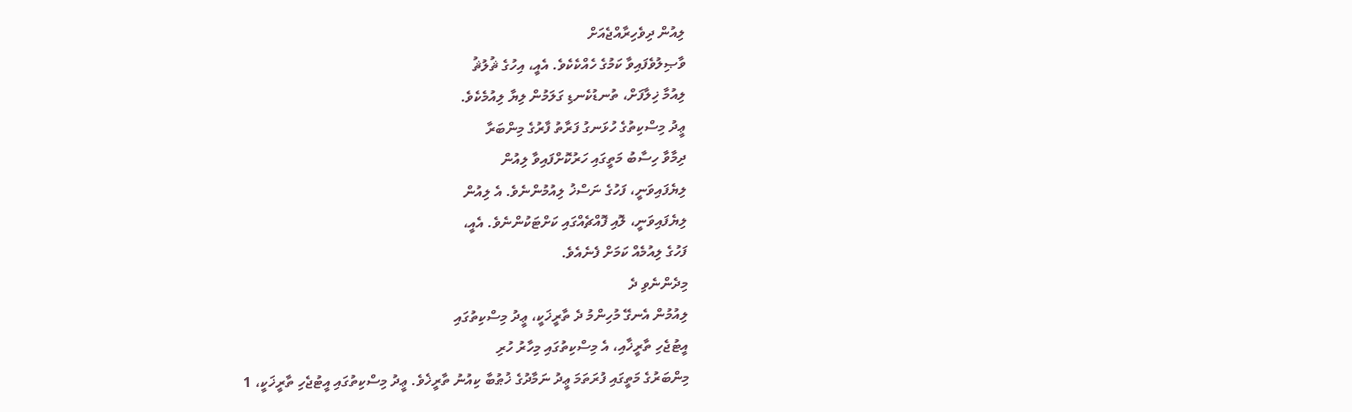ލިއުން ދިވެހިރާއްޖެއަށް
ވާޞިލުވެފައިވާ ކަމުގެ ހެއްކެކެވެ. އެއީ، އިހުގެ ޘުލުޘު
ލިއުމާ ޚިލާފަށް، ތުނޑުކެނޑި ގަލަމުން ލިޔާ ލިއުމެކެވެ.
ޢީދު މިސްކިތުގެ ހުޅަނގު ފަރާތު ފާރުގެ މިންބަރާ
ދިމާވާ ހިސާބު މަތީގައި ހަރުކޮށްފައިވާ ލިއުން
ލިޔެފައިވަނީ، ފަހުގެ ނަސްޚު ލިއުމުންނެވެ. އެ ލިއުން
ލިޔެފައިވަނީ، ލޮއި ފޮއްޗެއްގައި ކަށްޓަކުންނެވެ. އެއީ،
ފަހުގެ ލިއުމެއް ކަމަށް ފެނެއެވެ.
މިދެންނެވި ދެ
ލިއުމުން އެނގޭ މުހިންމު ދެ ތާރީޚަކީ، ޢީދު މިސްކިތުގައި
އީޓުޖެހި ތާރީޚާއި، އެ މިސްކިތުގައި މިހާރު ހުރި
މިންބަރުގެ މަތީގައި ފުރަތަމަ ޢީދު ނަމާދުގެ ޚުޠުބާ ކިއުނު ތާރީޚެވެ. ޢީދު މިސްކިތުގައި އީޓުޖެހި ތާރީޚަކީ، 1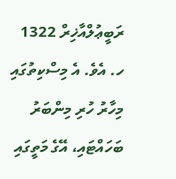ރަބީޢުލްއާޚިރް 1322 ހ. އެވެ. އެ މިސްކިތުގައި މިހާރު ހުރި މިންބަރު
ބަހައްޓައި، އޭގެ މަތީގައި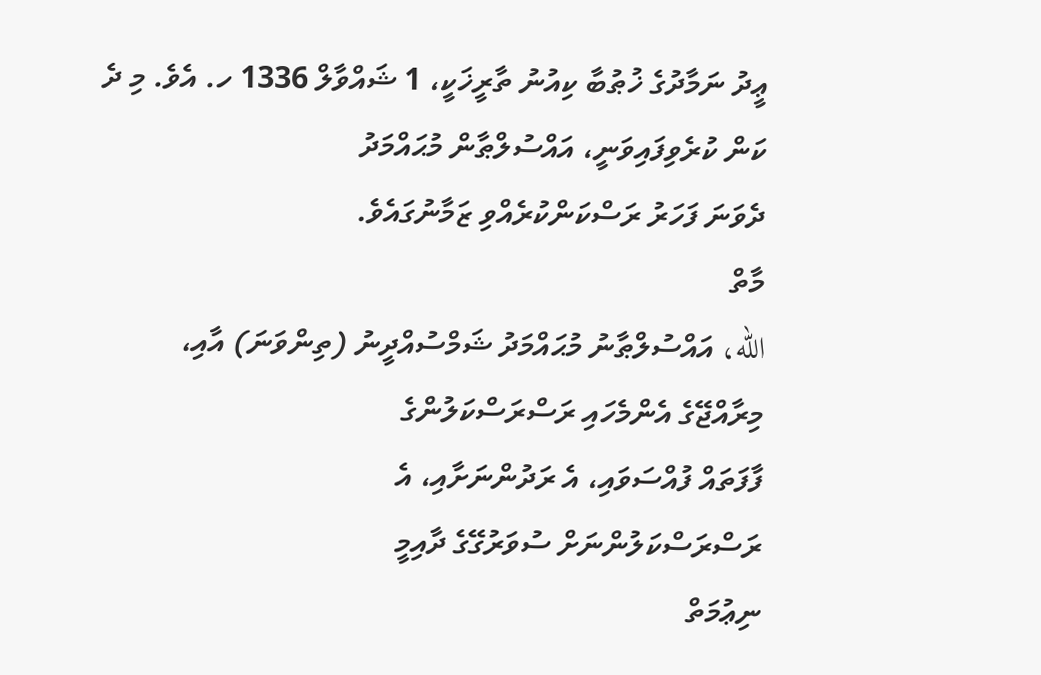ޢީދު ނަމާދުގެ ޚުޠުބާ ކިއުނު ތާރީޚަކީ، 1 ޝައްވާލް 1336 ހ. އެވެ. މި ދެ
ކަން ކުރެވިފައިވަނީ، އައްސުލްޠާން މުޙައްމަދު
ދެވަނަ ފަހަރު ރަސްކަންކުރެއްވި ޒަމާނުގައެވެ.
މާތް
الله، އައްސުލްޠާނު މުޙައްމަދު ޝަމްސުއްދީނު (ތިންވަނަ) އާއި،
މިރާއްޖޭގެ އެންމެހައި ރަސްރަސްކަލުންގެ
ފާފަތައް ފުއްސަވައި، އެ ރަދުންނަށާއި، އެ
ރަސްރަސްކަލުންނަށް ސުވަރުގޭގެ ދާއިމީ
ނިޢުމަތް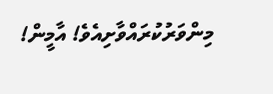މިންވަރުކުރައްވާށިއެވެ! އާމީން!